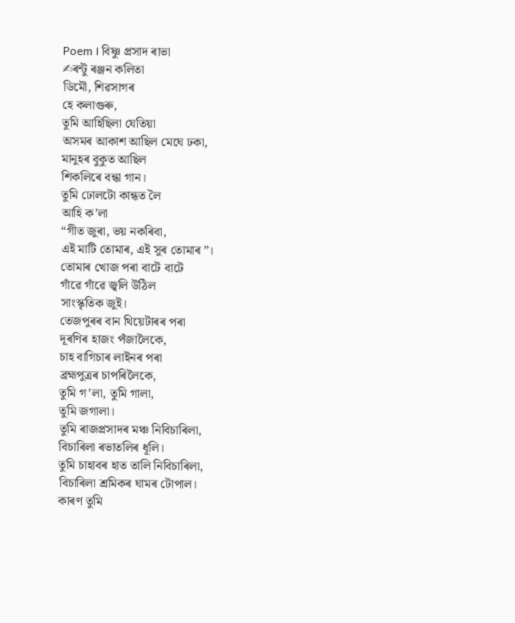Poem । বিষ্ণু প্ৰসাদ ৰাভা
✍ৰন্টু ৰঞ্জন কলিতা
ডিমৌ, শিৱসাগৰ
হে কলাগুৰু,
তুমি আহিছিলা যেতিয়া
অসমৰ আকাশ আছিল মেঘে ঢকা,
মানুহৰ বুকুত আছিল
শিকলিৰে বন্ধা গান।
তুমি ঢোলটো কান্ধত লৈ
আহি ক’লা
“গীত জুৰা, ভয় নকৰিবা,
এই মাটি তোমাৰ, এই সুৰ তোমাৰ”।
তোমাৰ খোজ পৰা বাটে বাটে
গাঁৱে গাঁৱে জ্বলি উঠিল
সাংস্কৃতিক জুই।
তেজপুৰৰ বান থিয়েটাৰৰ পৰা
দূৰণিৰ হাজং পঁজালৈকে,
চাহ বাগিচাৰ লাইনৰ পৰা
ব্ৰহ্মপুত্ৰৰ চাপৰিলৈকে,
তুমি গ’লা, তুমি গালা,
তুমি জগালা।
তুমি ৰাজপ্ৰসাদৰ মঞ্চ নিবিচাৰিলা,
বিচাৰিলা ৰভাতলিৰ ধূলি।
তুমি চাহাবৰ হাত তালি নিবিচাৰিলা,
বিচাৰিলা শ্ৰমিকৰ ঘামৰ টোপাল।
কাৰণ তুমি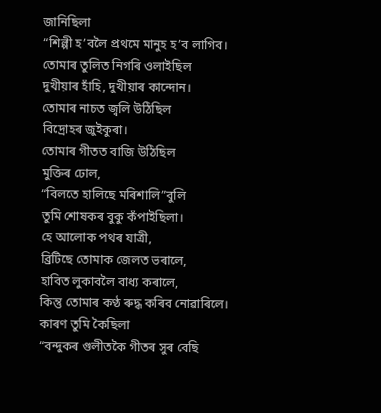জানিছিলা
“শিল্পী হ’বলৈ প্ৰথমে মানুহ হ’ব লাগিব।
তোমাৰ তুলিত নিগৰি ওলাইছিল
দুখীয়াৰ হাঁহি, দুখীয়াৰ কান্দোন।
তোমাৰ নাচত জ্বলি উঠিছিল
বিদ্ৰোহৰ জুইকুৰা।
তোমাৰ গীতত বাজি উঠিছিল
মুক্তিৰ ঢোল,
“বিলতে হালিছে মৰিশালি”বুলি
তুমি শোষকৰ বুকু কঁপাইছিলা।
হে আলোক পথৰ যাত্ৰী,
ব্ৰিটিছে তোমাক জেলত ভৰালে,
হাবিত লুকাবলৈ বাধ্য কৰালে,
কিন্তু তোমাৰ কণ্ঠ ৰুদ্ধ কৰিব নোৱাৰিলে।
কাৰণ তুমি কৈছিলা
“বন্দুকৰ গুলীতকৈ গীতৰ সুৰ বেছি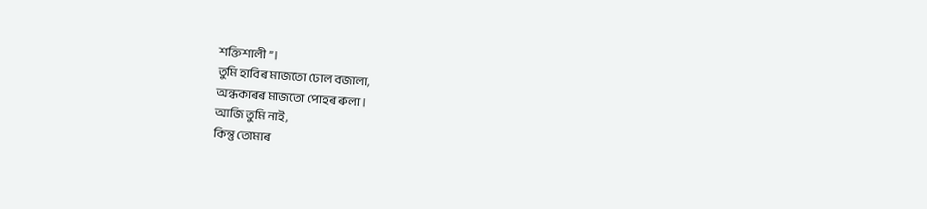শক্তিশালী”।
তুমি হাবিৰ মাজতো ঢোল বজালা,
অন্ধকাৰৰ মাজতো পোহৰ ৰুলা।
আজি তুমি নাই,
কিন্তু তোমাৰ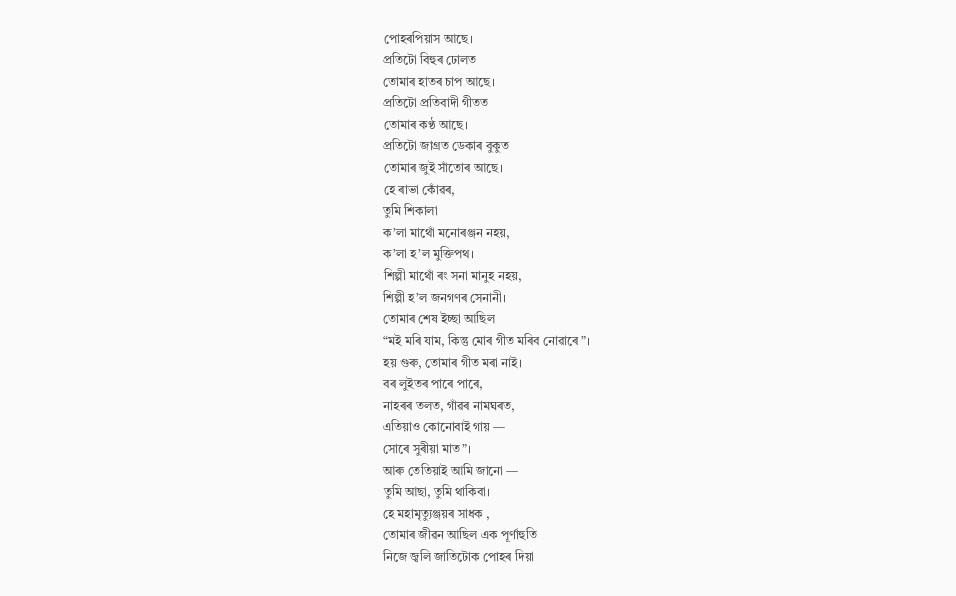পোহৰপিয়াস আছে।
প্ৰতিটো বিহুৰ ঢোলত
তোমাৰ হাতৰ চাপ আছে।
প্ৰতিটো প্ৰতিবাদী গীতত
তোমাৰ কণ্ঠ আছে।
প্ৰতিটো জাগ্ৰত ডেকাৰ বুকুত
তোমাৰ জুই সাঁতোৰ আছে।
হে ৰাভা কোঁৱৰ,
তুমি শিকালা
ক’লা মাথোঁ মনোৰঞ্জন নহয়,
ক’লা হ’ল মুক্তিপথ।
শিল্পী মাথোঁ ৰং সনা মানুহ নহয়,
শিল্পী হ’ল জনগণৰ সেনানী।
তোমাৰ শেষ ইচ্ছা আছিল
“মই মৰি যাম, কিন্তু মোৰ গীত মৰিব নোৱাৰে”।
হয় গুৰু, তোমাৰ গীত মৰা নাই।
বৰ লুইতৰ পাৰে পাৰে,
নাহৰৰ তলত, গাঁৱৰ নামঘৰত,
এতিয়াও কোনোবাই গায় —
সোৰে সুৰীয়া মাত”।
আৰু তেতিয়াই আমি জানো —
তুমি আছা, তুমি থাকিবা।
হে মহামৃত্যুঞ্জয়ৰ সাধক ,
তোমাৰ জীৱন আছিল এক পূৰ্ণাহুতি
নিজে জ্বলি জাতিটোক পোহৰ দিয়া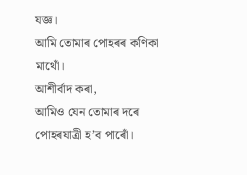যজ্ঞ।
আমি তোমাৰ পোহৰৰ কণিকা মাথোঁ।
আশীৰ্বাদ কৰা,
আমিও যেন তোমাৰ দৰে
পোহৰযাত্ৰী হ’ব পাৰোঁ।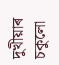দুখীয়াৰ চকুলো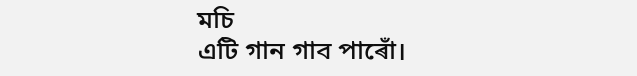মচি
এটি গান গাব পাৰোঁ।